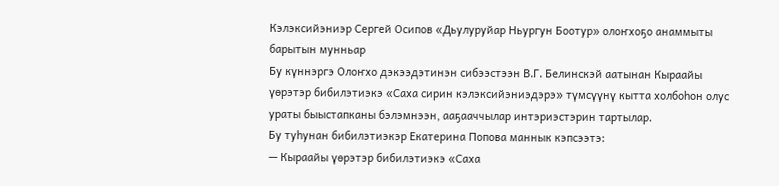Кэлэксийэниэр Сергей Осипов «Дьулуруйар Ньургун Боотур» олоҥхоҕо анаммыты барытын мунньар
Бу күннэргэ Олоҥхо дэкээдэтинэн сибээстээн В.Г. Белинскэй аатынан Кыраайы үөрэтэр бибилэтиэкэ «Саха сирин кэлэксийэниэдэрэ» түмсүүнү кытта холбоһон олус ураты быыстапканы бэлэмнээн, ааҕааччылар интэриэстэрин тартылар.
Бу туһунан бибилэтиэкэр Екатерина Попова маннык кэпсээтэ:
— Кыраайы үөрэтэр бибилэтиэкэ «Саха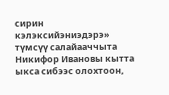сирин кэлэксийэниэдэрэ» түмсүү салайааччыта Никифор Ивановы кытта ыкса сибээс олохтоон,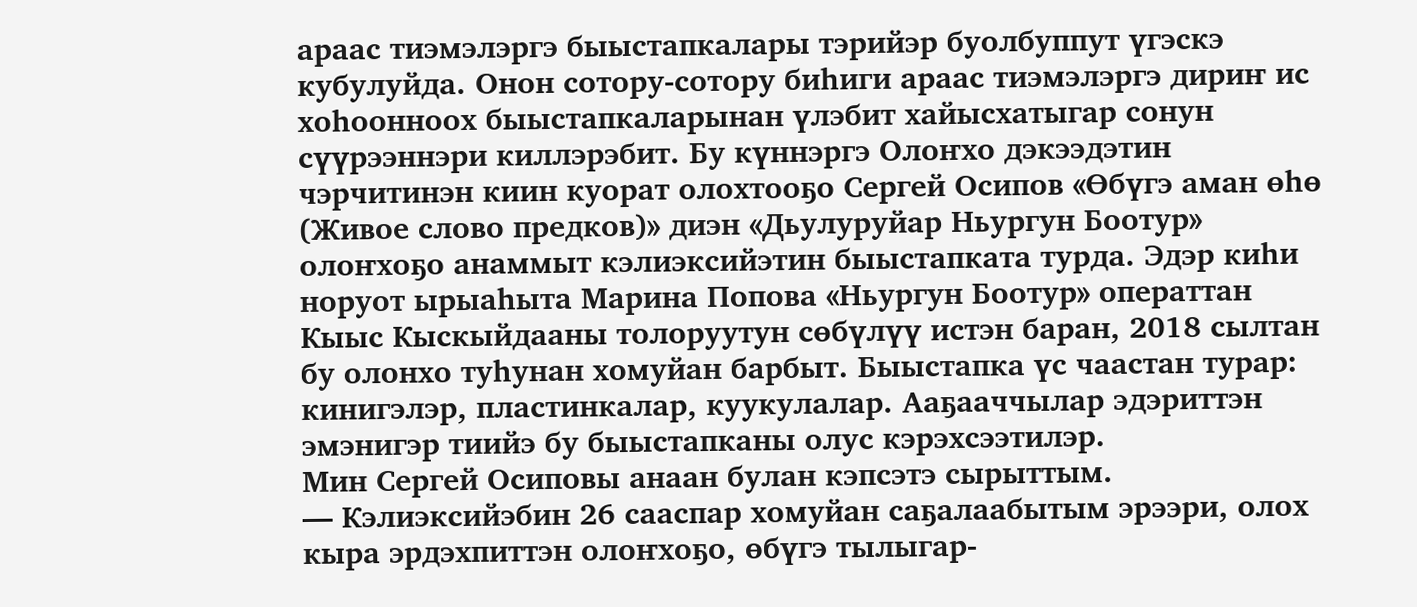араас тиэмэлэргэ быыстапкалары тэрийэр буолбуппут үгэскэ кубулуйда. Онон сотору-сотору биһиги араас тиэмэлэргэ дириҥ ис хоһоонноох быыстапкаларынан үлэбит хайысхатыгар сонун сүүрээннэри киллэрэбит. Бу күннэргэ Олоҥхо дэкээдэтин чэрчитинэн киин куорат олохтооҕо Сергей Осипов «Өбүгэ аман өһө (Живое слово предков)» диэн «Дьулуруйар Ньургун Боотур» олоҥхоҕо анаммыт кэлиэксийэтин быыстапката турда. Эдэр киhи норуот ырыаһыта Марина Попова «Ньургун Боотур» операттан Кыыс Кыскыйдааны толоруутун сөбүлүү истэн баран, 2018 сылтан бу олонхо туhунан хомуйан барбыт. Быыстапка үс чаастан турар: кинигэлэр, пластинкалар, куукулалар. Ааҕааччылар эдэриттэн эмэнигэр тиийэ бу быыстапканы олус кэрэхсээтилэр.
Мин Сергей Осиповы анаан булан кэпсэтэ сырыттым.
— Кэлиэксийэбин 26 сааспар хомуйан саҕалаабытым эрээри, олох кыра эрдэхпиттэн олоҥхоҕо, өбүгэ тылыгар-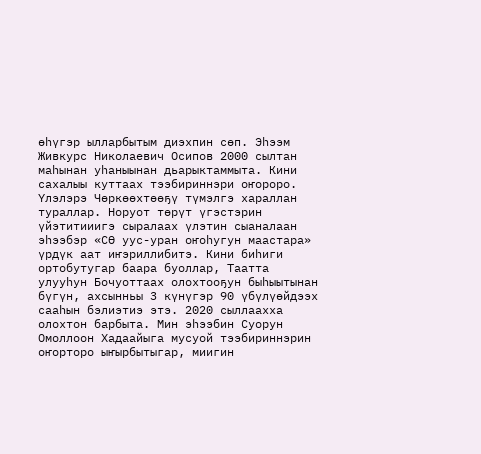өһүгэр ылларбытым диэхпин сөп. Эһээм Живкурс Николаевич Осипов 2000 сылтан маһынан уһаныынан дьарыктаммыта. Кини сахалыы куттаах тээбириннэри оҥороро. Үлэлэрэ Чөркөөхтөөҕү түмэлгэ хараллан тураллар. Норуот төрүт үгэстэрин үйэтитииигэ сыралаах үлэтин сыаналаан эһээбэр «СӨ уус-уран оҥоһугун маастара» үрдүк аат иҥэриллибитэ. Кини биһиги ортобутугар баара буоллар, Таатта улууһун Бочуоттаах олохтооҕун быһыытынан бүгүн, ахсынньы 3 күнүгэр 90 үбүлүөйдээх сааһын бэлиэтиэ этэ. 2020 сыллаахха олохтон барбыта. Мин эһээбин Суорун Омоллоон Хадаайыга мусуой тээбириннэрин оҥорторо ыҥырбытыгар, миигин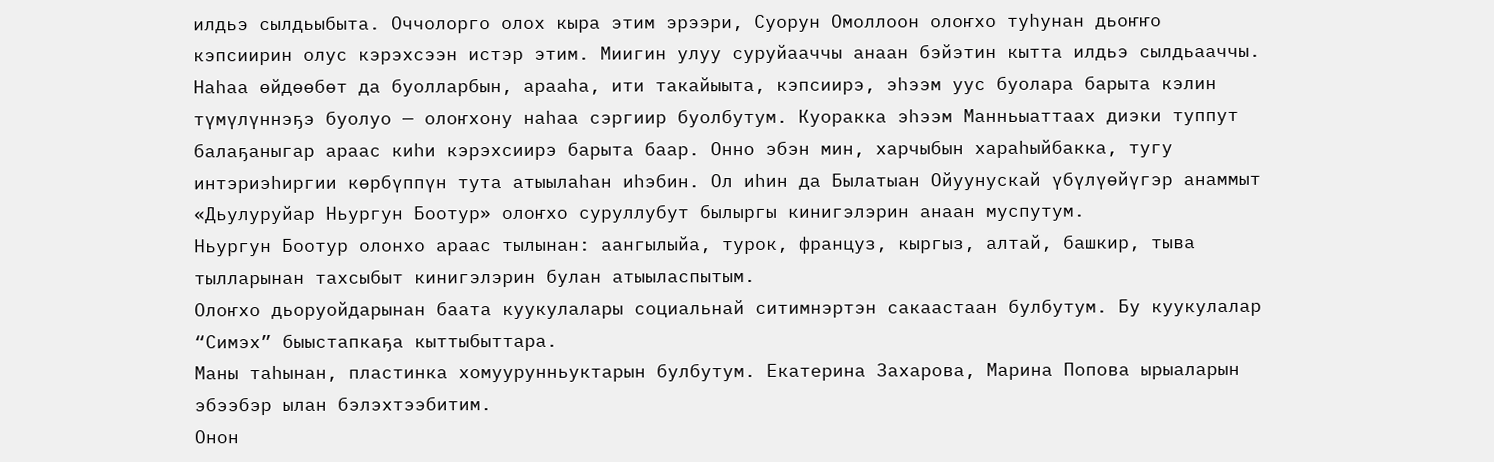илдьэ сылдьыбыта. Оччолорго олох кыра этим эрээри, Суорун Омоллоон олоҥхо туһунан дьоҥҥо кэпсиирин олус кэрэхсээн истэр этим. Миигин улуу суруйааччы анаан бэйэтин кытта илдьэ сылдьааччы. Наһаа өйдөөбөт да буолларбын, арааһа, ити такайыыта, кэпсиирэ, эһээм уус буолара барыта кэлин түмүлүннэҕэ буолуо — олоҥхону наһаа сэргиир буолбутум. Куоракка эһээм Манньыаттаах диэки туппут балаҕаныгар араас киһи кэрэхсиирэ барыта баар. Онно эбэн мин, харчыбын хараһыйбакка, тугу интэриэһиргии көрбүппүн тута атыылаһан иһэбин. Ол иһин да Былатыан Ойуунускай үбүлүөйүгэр анаммыт «Дьулуруйар Ньургун Боотур» олоҥхо суруллубут былыргы кинигэлэрин анаан муспутум.
Ньургун Боотур олонхо араас тылынан: аангылыйа, турок, француз, кыргыз, алтай, башкир, тыва тылларынан тахсыбыт кинигэлэрин булан атыыласпытым.
Олоҥхо дьоруойдарынан баата куукулалары социальнай ситимнэртэн сакаастаан булбутум. Бу куукулалар “Симэх” быыстапкаҕа кыттыбыттара.
Маны таһынан, пластинка хомуурунньуктарын булбутум. Екатерина Захарова, Марина Попова ырыаларын эбээбэр ылан бэлэхтээбитим.
Онон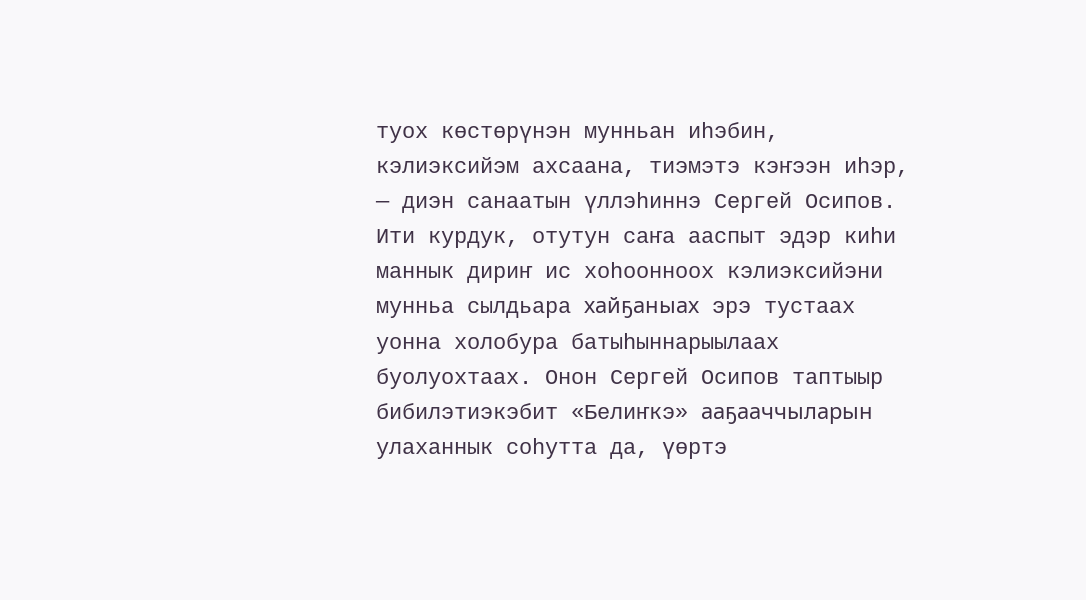туох көстөрүнэн мунньан иһэбин, кэлиэксийэм ахсаана, тиэмэтэ кэҥээн иһэр, — диэн санаатын үллэһиннэ Сергей Осипов.
Ити курдук, отутун саҥа ааспыт эдэр киһи маннык дириҥ ис хоһоонноох кэлиэксийэни мунньа сылдьара хайҕаныах эрэ тустаах уонна холобура батыһыннарыылаах буолуохтаах. Онон Сергей Осипов таптыыр бибилэтиэкэбит «Белиҥкэ» ааҕааччыларын улаханнык соһутта да, үөртэ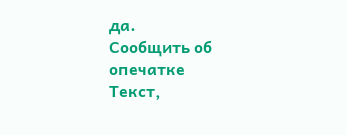да.
Сообщить об опечатке
Текст,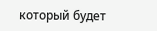который будет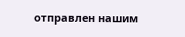отправлен нашим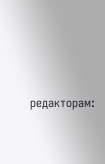редакторам: